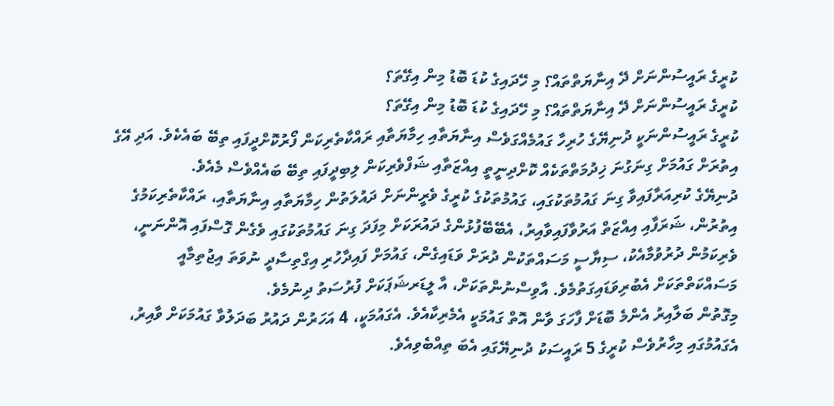ކުރީގެ ރައީސުންނަށް ދޭ އިނާޔަތްތައް؟ މި ހޭދައިގެ ކުޑަ ބޮޑު މިން އިގޭތަ؟
ކުރީގެ ރައީސުންނަށް ދޭ އިނާޔަތްތައް؟ މި ހޭދައިގެ ކުޑަ ބޮޑު މިން އިގޭތަ؟
ކުރީގެ ރައީސުންނަކީ ދުނިޔޭގެ ހުރިހާ ގައުމެއްގަވެސް އިނާޔަތާއި ހިމާޔަތާއި ރައްކާތެރިކަން ފޯރުކޮށްދީފައި ތިބޭ ބައެކެވެ. އަދި އޭގެ އިތުރަށް ގައުމަށް ގިނަގުނަ ޚިދުމަތްތަކެއް ކޮށްދިނީތީ އިއްޒަތާއި ޝަފްވެރިކަން ލިބިދީފައި ތިބޭ ބައެއްވެސް މެއެވެ.
ދުނިޔޭގެ ކުރިއަރާފައިވާ ގިނަ ގައުމުތަކުގައި، ގައުމުތަކުގެ ކުރީގެ ވެރީންނަށް ދައުލަތުން ހިމާޔަތާއި އިނާޔަތާއި، ރައްކާތެރިކަމުގެ އިތުރުން، ޝަރަފާއި އިއްޒަތް އަރުވާފައިވާއިރު، އެބޭބޭފުޅުންގެ ދައުރަކަށް މިފަދަ ގިނަ ގައުމުތަކުގައި ވެގެން ގޮސްފައި އޮންނަނީ، ވެރިކަމުން ދުރުވުމާއެކު، ސިޔާސީ މަސައްތަކުން ދުރަށް ވަޑައިގެން، ގައުމަށް ފައިދާހުރި އިގްތިސާދީ ނުވަތަ އިޖުތިމާއީ މަސައްކަތްތަކަށް އެބުރިވަޑައިގަތުމެވެ. އާވިސްނުންތަކަށް، އާ ލީޑަރޝަޕަކަށް ފުރުސަތު ދިނުމެވެ.
މިގޮތުން ބަލާއިރު އެންމެ ބޮޑަށް ފާހަގަ ވާން އޮތް ގައުމަކީ އެމެރިކާއެވެ. އެގައުމަކީ، 4 އަހަރުން ދައުރު ބަދަލުވާ ގައުމަކަށް ވާއިރު، އެގައުމުގައި މިހާރުވެސް ކުރީގެ 5 ރައީސަކު ދުނިޔޭގައި އެބަ ތިއްބެވިއެވެ.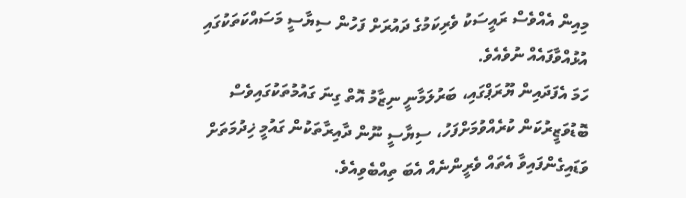މިއިން އެއްވެސް ރައީސަކު ވެރިކަމުގެ ދައުރަށް ފަހުން ސިޔާސީ މަސައްކަތަކުގައި އުޅުއްވާފައެއް ނުވެއެވެ.
ހަމަ އެފަދައިން ޔޫރަޕްގައި، ބަރުލަމާނީ ނިޒާމު އޮތް ގިނަ ގައުމުތަކުގައިވެސް ބޮޑުވަޒީރުކަން ކުރެއްވުމަށްފަހު، ސިޔާސީ ނޫން ދާއިރާތަކުން ގައުމީ ޚިދުމަތަށް ވަޑައިގެންފައިވާ އެތައް ވެރީންނެއް އެބަ ތިއްބެވިއެވެ.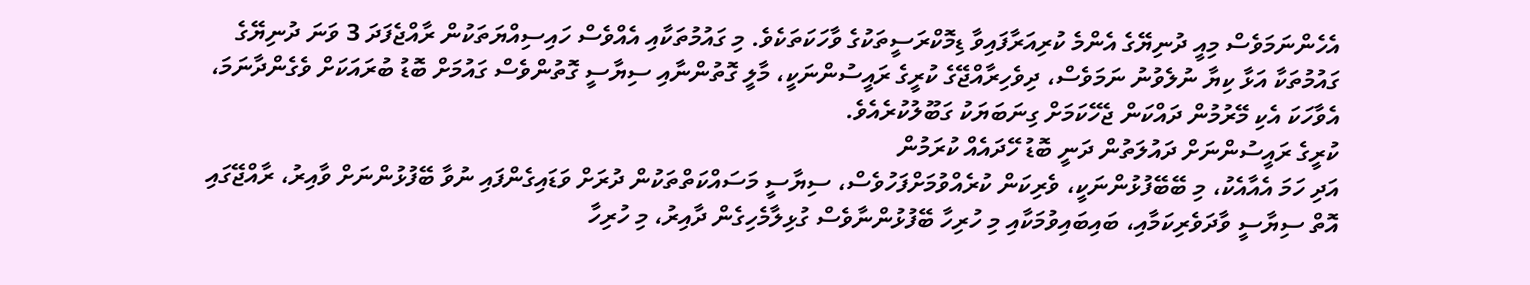އެހެންނަމަވެސް މިއީ ދުނިޔޭގެ އެންމެ ކުރިއަރާފައިވާ ޑިމޮކްރަސީތަކުގެ ވާހަކަތަކެވެ. މި ގައުމުތަކާއި އެއްވެސް ހައިސިއްޔަތަކުން ރާއްޖެފަދަ 3 ވަނަ ދުނިޔޭގެ ގައުމުތަކާ އަޅާ ކިޔާ ނުލެވުނު ނަމަވެސް، ދިވެހިރާއްޖޭގެ ކުރީގެ ރައީސުންނަކީ، މާލީ ގޮތުންނާއި ސިޔާސީ ގޮތުންވެސް ގައުމަށް ބޮޑު ބުރައަކަށް ވެގެންދާނަމަ، އެވާހަކަ އެކި މޭރުމުން ދައްކަން ޖެހޭކަމަށް ގިނަބަޔަކު ގަބޫލުކުރެއެވެ.
ކުރީގެ ރައީސުންނަށް ދައުލަތުން ދަނީ ބޮޑު ހޭދައެއް ކުރަމުން
އަދި ހަމަ އެއާއެކު، މި ބޭބޭފުޅުންނަކީ، ވެރިކަން ކުރެއްވުމަށްފަހުވެސް، ސިޔާސީ މަސައްކަތްތަކުން ދުރަށް ވަޑައިގެންފައި ނުވާ ބޭފުޅުންނަށް ވާއިރު، ރާއްޖޭގައި އޮތް ސިޔާސީ ވާދަވެރިކަމާއި، ބައިބައިވުމަކާއި މި ހުރިހާ ބޭފުޅުންނާވެސް ގުޅިލާމެހިގެން ދާއިރު، މި ހުރިހާ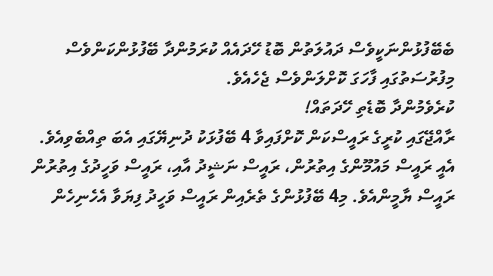ބެބޭފުޅުންނަކީވެސް ދައުލަތުން ބޮޑު ހޭދައެއް ކުރަމުންދާ ބޭފުޅުންކަންވެސް މިފުރުސަތުގައި ފާހަގަ ކޮށްލަންވެސް ޖެހެއެވެ.
ކުރެވެމުންދާ ބޮޑެތި ހޭދަތައް!
ރާއްޖޭގައި ކުރީގެ ރައީސްކަން ކޮށްފައިވާ 4 ބޭފުޅަކު ދުނިޔޭގައި އެބަ ތިއްބެވިއެވެ. އެއީ ރައީސް މައުމޫންގެ އިތުރުން، ރައީސް ނަޝީދު އާއި، ރައީސް ވަހީދުގެ އިތުރުން ރައީސް ޔާމީންއެވެ. މި4 ބޭފުޅުންގެ ތެރެއިން ރައީސް ވަހީދު ފިޔަވާ އެހެނިހެން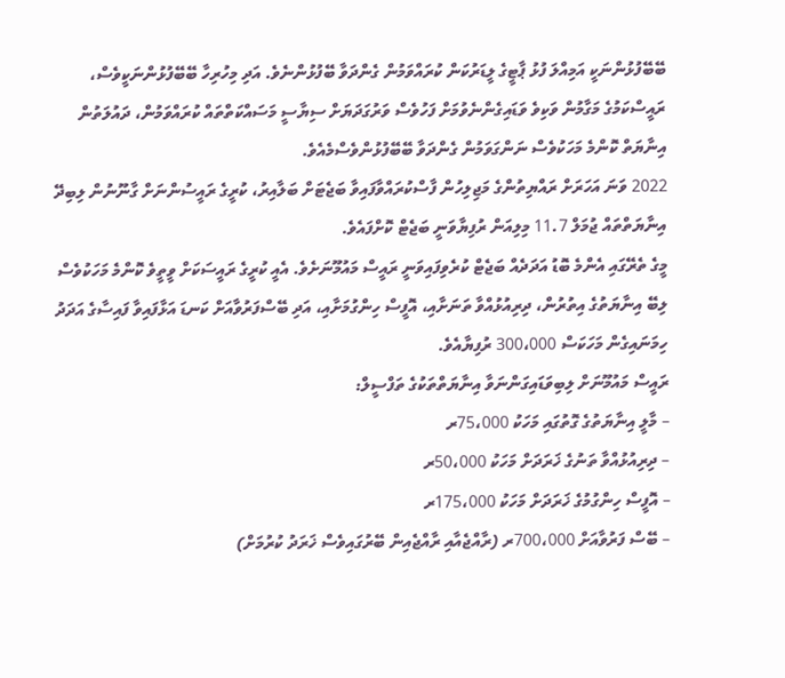ބޭބޭފުޅުންނަކީ އަމިއްލަ ފުޅު ޕާޓީގެ ލީޑަރުކަން ކުރައްވަމުން ގެންދަވާ ބޭފުޅުންނެވެ. އަދި މިހުރިހާ ބޭބޭފުޅުންނަކީވެސް، ރައީސްކަމުގެ މަގާމުން ވަކިވެ ވަޑައިގެންނެވުމަށް ފަހުވެސް ވަރުގަދަޔަށް ސިޔާސީ މަސައްކަތްތައް ކުރައްވަމުން، ދައުލަތުން އިނާޔަތް ކޮންމެ މަހަކުވެސް ނަންގަވަމުން ގެންދަވާ ބޭބޭފުޅުންވެސްމެއެވެ.
2022 ވަނަ އަހަރަށް ރައްޔިތުންގެ މަޖިލިހުން ފާސްކުރައްވާފައިވާ ބަޖެޓަށް ބަލާއިރު، ކުރީގެ ރައީސުންނަށް ގާނޫނުން ލިބިދޭ އިނާޔަތްތައް ޖުމަލް 11.7 މިލިއަން ރުފިޔާވަނީ ބަޖެޓް ކޮށްފައެވެ.
މީގެ ތެރޭގައި އެންމެ ބޮޑު އަދަދެއް ބަޖެޓް ކުރެވިފައިވަނީ ރައީސް މައުމޫނަށެވެ. އެއީ ކުރީގެ ރައީސަކަށް ވީތީވެ ކޮންމެ މަހަކުވެސް ލިބޭ އިނާޔަތުގެ އިތުރުން، ދިރިއުޅުއްވާ ތަނަށާއި، އޮފީސް ހިންގުމަށާއި، އަދި ބޭސްފަރުވާއަށް ކަނޑަ އަޅާފައިވާ ފައިސާގެ އަދަދު ހިމަނައިގެން މަހަކަސް 300،000 ރުފިޔާއެވެ.
ރައީސް މައުމޫނަށް ލިބިވަޑައިގަންނަވާ އިނާޔަތްތަކުގެ ތަފްސީލް:
– މާލީ އިނާޔަތުގެ ގޮތުގައި މަހަކު 75،000ރ
– ދިރިއުޅުއްވާ ތަނުގެ ޚަރަދަށް މަހަކު 50،000ރ
– އޮފީސް ހިންގުމުގެ ޚަރަދަށް މަހަކު 175،000ރ
– ބޭސް ފަރުވާއަށް 700،000ރ (ރާއްޖެއާއި ރާއްޖެއިން ބޭރުގައިވެސް ޚަރަދު ކުރުމަށް)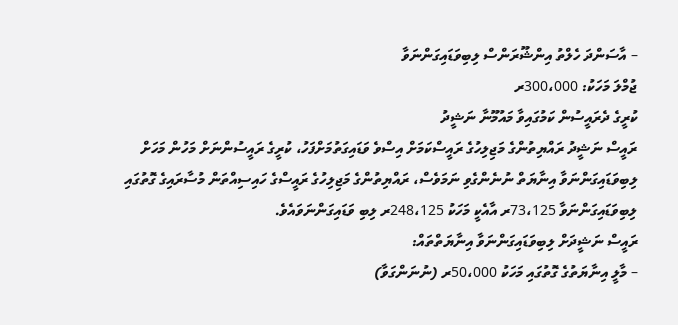– އާސަންދަ ހެލްތު އިންޝޫރަންސް ލިބިވަޑައިގަންނަވާ
ޖުމްލަ މަހަކު: 300،000ރ
ކުރީގެ ދެރައީސުން ކަމުގައިވާ މައުމޫނާ ނަޝީދު
ރައީސް ނަޝީދު ރައްޔިތުންގެ މަޖިލިހުގެ ރައީސްކަމަށް އިސްވެ ވަޑައިގަތުމަށްފަހު، ކުރީގެ ރައީސުންނަށް މަހުން މަހަށް ލިބިވަޑައިގަންނަވާ އިނާޔަތް ނުނެންގެވި ނަމަވެސް، ރައްޔިތުންގެ މަޖިލިހުގެ ރައީސްގެ ހައިސިއްތަން މުސާރައިގެ ގޮތުގައި ލިބިވަޑައިގަންނަވާ 73،125ރ އާއެކީ މަހަކު 248،125ރ ލިބި ވަޑައިގަންނަވައެވެ.
ރައީސް ނަޝީދަށް ލިބިވަޑައިގަންނަވާ އިނާޔަތްތައް:
– މާލީ އިނާޔަތުގެ ގޮތުގައި މަހަކު 50،000ރ (ނުނަންގަވާ)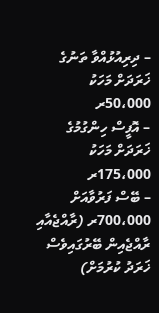– ދިރިއުޅުއްވާ ތަނުގެ ޚަރަދަށް މަހަކު 50،000ރ
– އޮފީސް ހިންގުމުގެ ޚަރަދަށް މަހަކު 175،000ރ
– ބޭސް ފަރުވާއަށް 700،000ރ (ރާއްޖެއާއި ރާއްޖެއިން ބޭރުގައިވެސް ޚަރަދު ކުރުމަށް)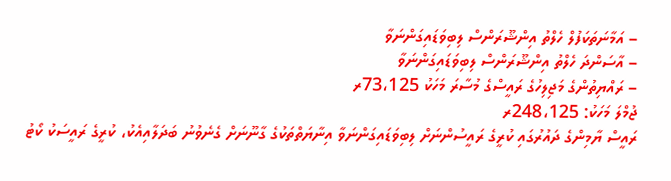– އަމާނަތަކަފުލް ހެލްތު އިންޝޫރަންސް ލިބިވަޑައިގަންނަވާ
– އާސަންދަ ހެލްތު އިންޝޫރަންސް ލިބިވަޑައިގަންނަވާ
– ރައްޔިތުންގެ މަޖިލިހުގެ ރައީސްގެ މުސާރަ މަހަކު 73،125ރ
ޖުމްލަ މަހަކު: 248،125ރ
ރައީސް ޔާމިންގެ ދައުރުގައި ކުރީގެ ރައީސުންނަށް ލިބިވަޑައިގަންނަވާ އިނާޔަތްތަކުގެ ގާނޫނަށް ގެނެވުނު ބަދަލާއިއެކު، ކުރީގެ ރައީސަކު ކޯޓު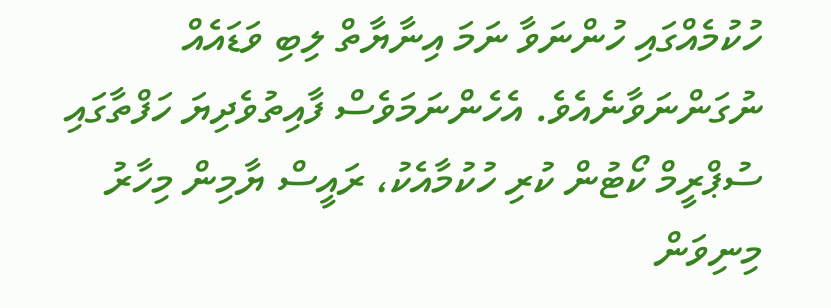ހުކުމެއްގައި ހުންނަވާ ނަމަ އިނާޔާތް ލިބި ވަޑައެއް ނުގަންނަވާނެއެވެ. އެހެންނަމަވެސް ފާއިތުވެދިޔަ ހަފްތާގައި ސުޕްރީމް ކޯޓުން ކުރި ހުކުމާއެކު، ރައީސް ޔާމިން މިހާރު މިނިވަން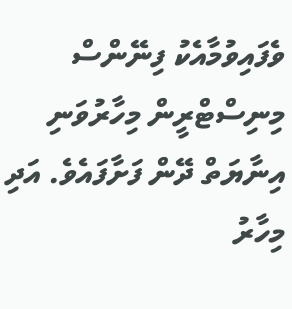ވެފައިވުމާއެކު ފިނޭންސް މިނިސްޓްރީން މިހާރުވަނި އިނާޔަތް ދޭން ފަށާފައެވެ. އަދި މިހާރު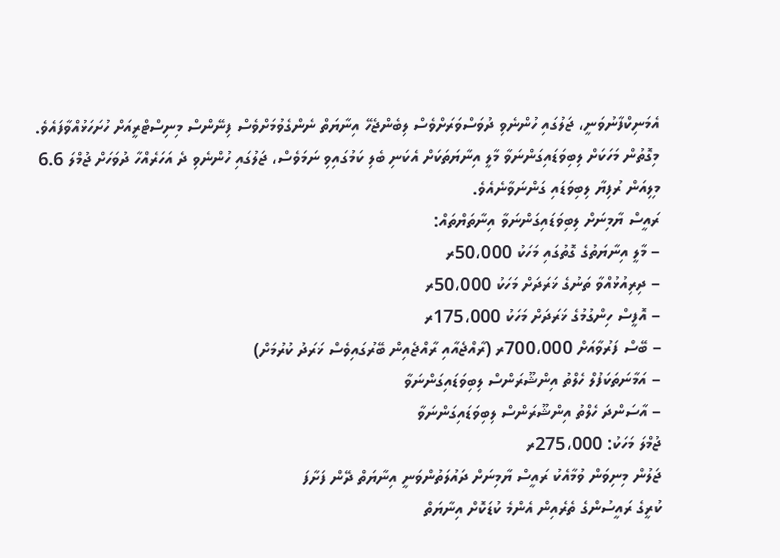އެމަނިކްފާނުވަނީ، ޖަލުގައި ހުންނެވި ދުވަސްވަރަށްވެސް ލިބެންޖެހޭ އިނާޔަތް ނެންގެވުމަށްވެސް ފިނޭންސް މިނިސްޓްރީއަށް ހުށަހަޅުއްވާފައެވެ.
މިގޮތުން މަހަކަށް ލިބިވަޑައިގަންނަވާ މާލީ އިނާޔަތަކަށް އެކަނި ބެލި ކަމުގައިވި ނަމަވެސް، ޖަލުގައި ހުންނެވި ދެ އަހަރެއްހާ ދުވަހަށް ޖުމްލަ 6.6 މިލިއަން ރުފިޔާ ލިބިވަޑައި ގަންނަވާނެއެވެ.
ރައީސް ޔާމިނަށް ލިބިވަޑައިގަންނަވާ އިނާތަޔްތައް:
– މާލީ އިނާޔަތުގެ ގޮތުގައި މަހަކު 50،000ރ
– ދިރިއުޅުއްވާ ތަނުގެ ޚަރަދަށް މަހަކު 50،000ރ
– އޮފީސް ހިންގުމުގެ ޚަރަދަށް މަހަކު 175،000ރ
– ބޭސް ފަރުވާއަށް 700،000ރ (ރާއްޖެއާއި ރާއްޖެއިން ބޭރުގައިވެސް ޚަރަދު ކުރުމަށް)
– އަމާނަތަކަފުލް ހެލްތު އިންޝޫރަންސް ލިބިވަޑައިގަންނަވާ
– އާސަންދަ ހެލްތު އިންޝޫރަންސް ލިބިވަޑައިގަންނަވާ
ޖުމްލަ މަހަކު: 275،000ރ
ޖަލުން މިނިވަން ވުމާއެކު ރައީސް ޔާމިނަށް ދައުލަތުންވަނީ އިނާޔަތް ދޭން ފަށާފަ
ކުރީގެ ރައީސުންގެ ތެރެއިން އެންމެ ކުޑަކޮށް އިނާޔަތް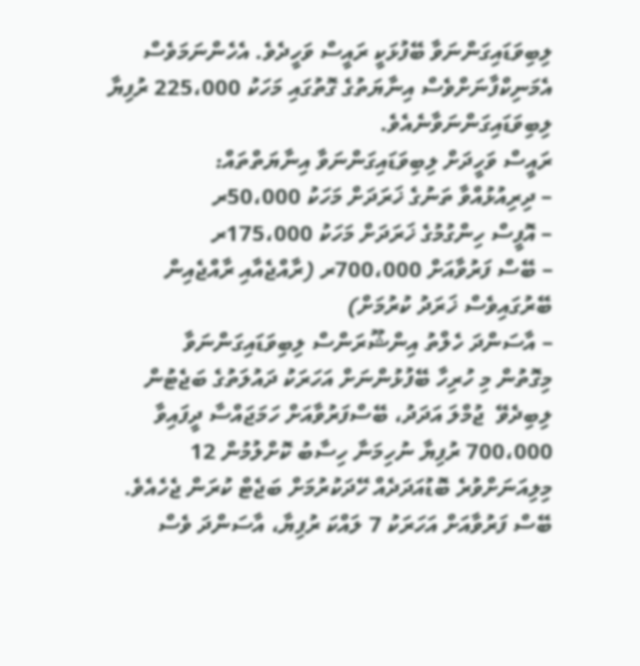ލިބިވަޑައިގަންނަވާ ބޭފުޅަކީ ރައީސް ވަހީދެވެ. އެހެންނަމަވެސް އެމަނިކްފާނަށްވެސް އިނާޔަތުގެ ގޮތުގައި މަހަކު 225،000 ރުފިޔާ ލިބިވަޑައިގަންނަވާނެއެވެ.
ރައީސް ވަހީދަށް ލިބިވަޑައިގަންނަވާ އިނާޔަތްތައް:
– ދިރިއުޅުއްވާ ތަނުގެ ޚަރަދަށް މަހަކު 50،000ރ
– އޮފީސް ހިންގުމުގެ ޚަރަދަށް މަހަކު 175،000ރ
– ބޭސް ފަރުވާއަށް 700،000ރ (ރާއްޖެއާއި ރާއްޖެއިން ބޭރުގައިވެސް ޚަރަދު ކުރުމަށް)
– އާސަންދަ ހެލްތު އިންޝޫރަންސް ލިބިވަޑައިގަންނަވާ
މިގޮތުން މި ހުރިހާ ބޭފުޅުންނަށް އަހަރަކު ދައުލަތުގެ ބަޖެޓުން ލިބިދެވޭ  ޖުމްލަ އަދަދު، ބޭސްފަރުވާއަށް ހަމަޖައްސާ ދީފައިވާ 700،000 ރުފިޔާ ނުހިމަނާ ހިސާބު ކޮށްލުމުން 12 މިލިއަނަށްވުރެ ބޮޑުއަދަދެއް ހޭދަކުރުމަށް ބަޖެޓް ކުރަން ޖެހެއެވެ.
ބޭސް ފަރުވާއަށް އަހަރަކު 7 ލައްކަ ރުފިޔާ، އާސަންދަ ވެސް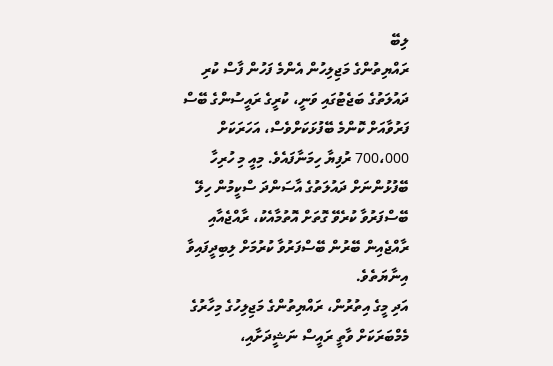ލިބޭ
ރައްޔިތުންގެ މަޖިލިހުން އެންމެ ފަހުން ފާސް ކުރި ދައުލަތުގެ ބަޖެޓުގައި ވަނީ، ކުރީގެ ރައީސުންގެ ބޭސް ފަރުވާއަށް ކޮންމެ ބޭފުޅަކަށްވެސް، އަހަރަކަށް 700،000 ރުފިޔާ ހިމަނާފައެވެ. މިއީ މި ހުރިހާ ބޭފުޅުންނަށް ދައުލަތުގެ އާސަންދަ ސްކީމުން ހިލޭ ބޭސްފަރުވާ ކުރެވޭ ގޮތަށް އޮތުމާއެކު، ރާއްޖެއާއި ރާއްޖެއިން ބޭރުން ބޭސްފަރުވާ ކުރުމަށް ލިބިދީފައިވާ އިނާޔަތެވެ.
އަދި މީގެ އިތުރުން، ރައްޔިތުންގެ މަޖިލިހުގެ މިހާރުގެ މެމްބަރަކަށް ވާތީ ރައީސް ނަޝީދަށާއި،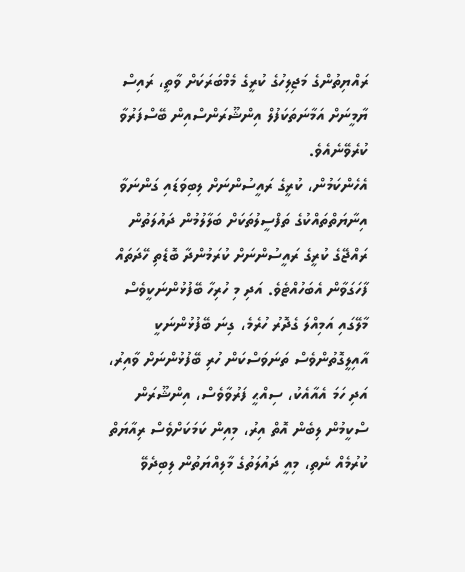ރައްޔިތުންގެ މަޖިލިހުގެ ކުރީގެ މެމްބަރަކަށް ވާތީ، ރައިސް ޔާމީނަށް އަމާނަތަކަފުލް އިންޝޫރަންސްއިން ބޭސްފަރުވާ ކުރެވޭނެއެވެ.
އެހެންކަމުން، ކުރީގެ ރައީސުންނަށް ލިބިވަޑައި ގަންނަވާ އިނާޔަތްތައްކުގެ ތަފްސީލުތަކަށް ބަލާލުމުން ދައުލަތުން ރައްޖޭގެ ކުރީގެ ރައީސުންނަށް ކުރަމުންދާ ބޮޑެތި ހޭދަތައް ފާހަގަވާން އެބަހުއްޓެވެ. އަދި މި ހުރިހާ ބޭފުޅުންނަކީވެސް މާލޭގައި އަމިއްލަ ގެދޮރު ހުރެމެ، ގިނަ ބޭފުޅުންނަކީ އާއިލީގޮތުންވެސް ތަނަވަސްކަން ހުރި ބޭފުޅުންނަށް ވާއިރު، އަދި ހަމަ އެއާއެކު، ސިއްޙީ ފަރުވާވެސް، އިންޝޫރަން ސްކީމުން ލިބެން އޮތް އިރު، މިއިން ކަމަކަށްވެސް ރިއާޔަތް ކުރުމެއް ނެތި، މިއީ ދައުލަތުގެ މާލިއްޔަތުން ލިބިދެވޭ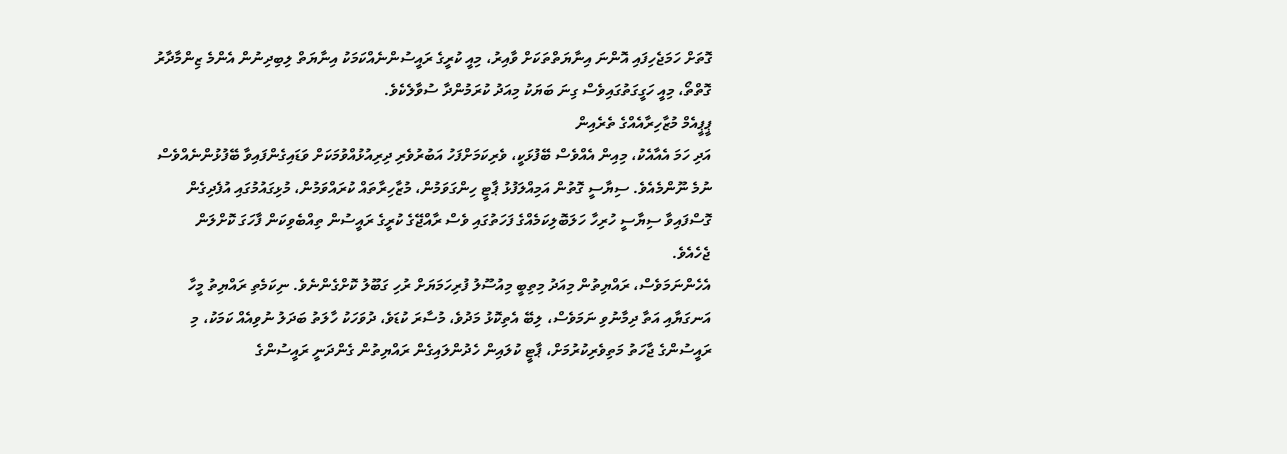ގޮތަށް ހަމަޖެހިފައި އޮންނަ އިނާޔަތްތަކަށް ވާއިރު، މިއީ ކުރީގެ ރައީސުންނެއްކަމަކު އިނާޔަތް ލިބިދިނުން އެންމެ ޒިންމާދާރު ގޮތްތޯ، މިއީ ހަގީގަތުގައިވެސް ގިނަ ބަޔަކު މިއަދު ކުރަމުންދާ ސުވާލެކެވެ.
ޕީޕީއެމް މުޒާހިރާއެއްގެ ތެރެއިން
އަދި ހަމަ އެއާއެކު، މިއިން އެއްވެސް ބޭފުޅަކީ، ވެރިކަމަށްފަހު އަބުރުވެރި ދިރިއުޅުއްވުމަކަށް ވަޑައިގެންފައިވާ ބޭފުޅުންނެއްވެސް ނުމެ ނޫންމެއެވެ. ސިޔާސީ ގޮތުން އަމިއްލަފުޅު ޕާޓީ ހިންގަވަމުން، މުޒާހިރާތައް ކުރައްވަމުން، މުޅިގައުމުގައި އުފެދިގެން ގޮސްފައިވާ ސިޔާސީ ހުރިހާ ހަލަބޮލިކަމެއްގެ ފަހަތުގައި ވެސް ރާއްޖޭގެ ކުރީގެ ރައީސުން ތިއްބެވިކަން ފާހަގަ ކޮށްލަން ޖެހެއެވެ.
އެހެންނަމަވެސް، ރައްޔިތުން މިއަދު މިތިބީ މިއުސޫލު ފުރިހަމަޔަށް ރުހި ގަބޫލު ކޮށްގެންނެވެ. ނިކަމެތި ރައްޔިތު މީހާ އަނގަޔާއި އަތާ ދިމާނުވި ނަމަވެސް، ލިބޭ އެތިކޮޅު މަދުވެ، މުސާރަ ކުޑަވެ، ދުވަހަކު ހާލަތު ބަދަލު ނުވިއެއް ކަމަކު، މި ރައީސުންގެ ޖާހަތު މަތިވެރިކުރުމަށް، ޕާޓީ ކުލައިން ހެދުންލައިގެން ރައްޔިތުން ގެންދަނީ ރައީސުންގެ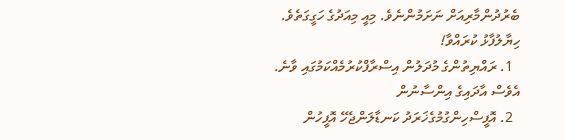ބެރުދުންމާރިއަށް ނަށަމުންނެވެ. މިއީ މިއަދުގެ ހަގީގަތެވެ.
ހިޔާލުފާޅު ކުރައްވާ!
  1. ރައްޔިތުންގެ މުދަލުން އިސްރާފްކުރުމެއްކަމުގައި ވާނެ. އެވެސް އާދައިގެ އިންސާނުން
  2. އޮފީސްހިންގުމުގެޚަރަދު ކަނޑާލަންޖެހޭ އޮފީހުން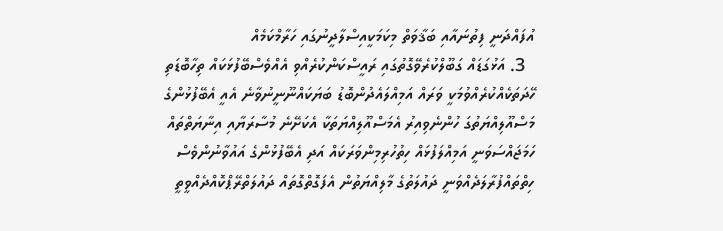އުފައްދަނީ ފިތުނައާއި ބަޤާވަތް މިކަމަކީއިސްލާދީނުގައި ހަރާމްކަމެއް
  3. އަޅުގަޑައް ގަބޫލްކުރެވޭގޮތުގައި ރައީސްކަންކުރެއްވި އެއްވެސްބޭފުޅަކައް ތިހާބޮޑަތި ހޭދަތަކެއްކުރެއްވުމަކީ ވަރައް އަމިއްލައެދުންބޮޑު ބަޔަކައްނޫނީނުވާނެ އެއީ އެބޭފުޅުންގެ މަސްއޫލިއްޔަތުގަ ހުންނެވިއިރު އެމަސްއޫލިއްޔަތަކާ އެކަށޭނެ މުސާރަޔާއި އިނާޔަތްތައް ހަމަޖައްސަވަނީ އަމިއްލަފުޅައް ހިތުހުރިމިންވަރަކައް އަދި އެބޭފުޅުންގެ އައުވާނުންވެސް ހިތްތައްފުރާލަދެއްވަނީ ދައުލަތުގެ މާލިއްޔަތުން އެފަގޮތްގޮތައް ދައުލަތްރޭޕްކޮއްދެއްވީތީ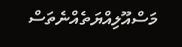މަސްއޫލިއްޔަތެއްނެތަސް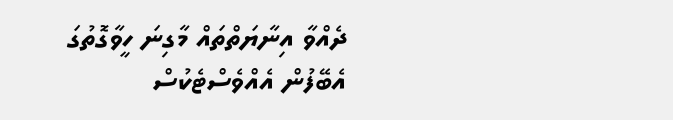ދެއްވާ އިނާޔަތްތައް މާގިނަ ހީވާގޮތުގަ އެބޭފުން އެއްވެސްޓެކުސް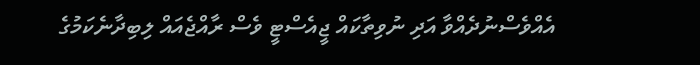އެއްވެސްނުދެއްވާ އަދި ނުވިތާކައް ޖީއެސްޓީ ވެސް ރާއްޖެއައް ލިބިދާނެކަމުގެ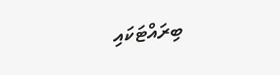ބިރައްޓަކައި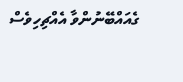ގެއައްބޭނުންވާ އެއްޗިހިވެސް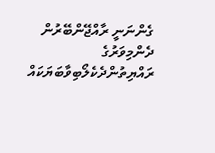ގެންނަނީ ރާއްޖޭންބޭރުން ދެންމިވަރުގެ ރައްޔިތުންދެކެލޯބިވާބަޔަކައް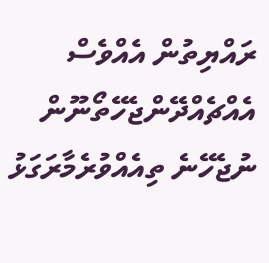ރައްޔިތުން އެއްވެސް އެއްޗެއްދޭންޖެހޭތޯނޫން ނުޖެހޭނެ ތިއެއްވުރެމާރަގަޅު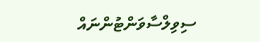ސިވިލްސާވަންޓުންނައް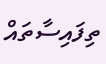ތިފައިސާތައް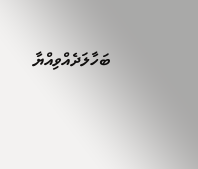ބަހާލަދެއްވިއްޔާ